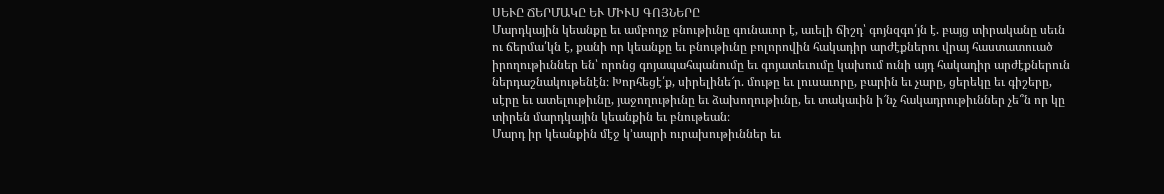ՍԵՒԸ ՃԵՐՄԱԿԸ ԵՒ ՄԻՒՍ ԳՈՅՆԵՐԸ
Մարդկային կեանքը եւ ամբողջ բնութիւնը գունաւոր է, աւելի ճիշդ՝ գոյնզգո՛յն է. բայց տիրականը սեւն ու ճերմա՛կն է, քանի որ կեանքը եւ բնութիւնը բոլորովին հակադիր արժէքներու վրայ հաստատուած իրողութիւններ են՝ որոնց գոյապահպանումը եւ գոյատեւումը կախում ունի այդ հակադիր արժէքներուն ներդաշնակութենէն։ Խորհեցէ՛ք, սիրելինե՜ր. մութը եւ լուսաւորը, բարին եւ չարը, ցերեկը եւ գիշերը, սէրը եւ ատելութիւնը, յաջողութիւնը եւ ձախողութիւնը, եւ տակաւին ի՜նչ հակադրութիւններ չե՞ն որ կը տիրեն մարդկային կեանքին եւ բնութեան։
Մարդ իր կեանքին մէջ կ՚ապրի ուրախութիւններ եւ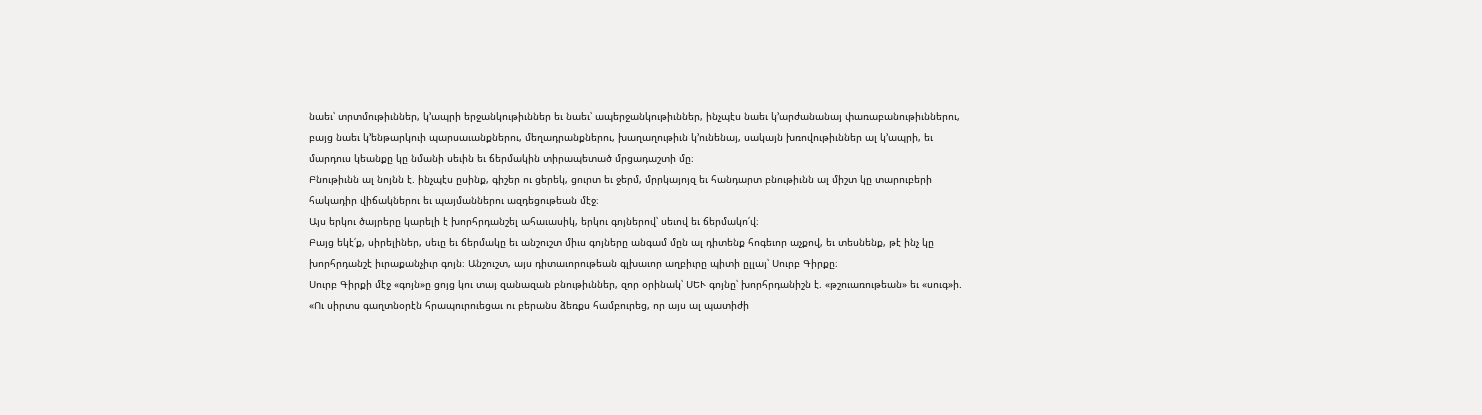նաեւ՝ տրտմութիւններ, կ՚ապրի երջանկութիւններ եւ նաեւ՝ ապերջանկութիւններ, ինչպէս նաեւ կ՚արժանանայ փառաբանութիւններու, բայց նաեւ կ՚ենթարկուի պարսաւանքներու, մեղադրանքներու, խաղաղութիւն կ՚ունենայ, սակայն խռովութիւններ ալ կ՚ապրի, եւ մարդուս կեանքը կը նմանի սեւին եւ ճերմակին տիրապետած մրցադաշտի մը։
Բնութիւնն ալ նոյնն է. ինչպէս ըսինք, գիշեր ու ցերեկ, ցուրտ եւ ջերմ, մրրկայոյզ եւ հանդարտ բնութիւնն ալ միշտ կը տարուբերի հակադիր վիճակներու եւ պայմաններու ազդեցութեան մէջ։
Այս երկու ծայրերը կարելի է խորհրդանշել ահաւասիկ, երկու գոյներով՝ սեւով եւ ճերմակո՛վ։
Բայց եկէ՛ք, սիրելիներ, սեւը եւ ճերմակը եւ անշուշտ միւս գոյները անգամ մըն ալ դիտենք հոգեւոր աչքով, եւ տեսնենք, թէ ինչ կը խորհրդանշէ իւրաքանչիւր գոյն։ Անշուշտ, այս դիտաւորութեան գլխաւոր աղբիւրը պիտի ըլլայ՝ Սուրբ Գիրքը։
Սուրբ Գիրքի մէջ «գոյն»ը ցոյց կու տայ զանազան բնութիւններ, զոր օրինակ՝ ՍԵՒ գոյնը՝ խորհրդանիշն է. «թշուառութեան» եւ «սուգ»ի. «Ու սիրտս գաղտնօրէն հրապուրուեցաւ ու բերանս ձեռքս համբուրեց, որ այս ալ պատիժի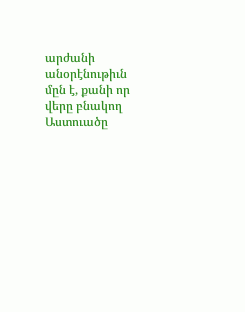արժանի անօրէնութիւն մըն է, քանի որ վերը բնակող Աստուածը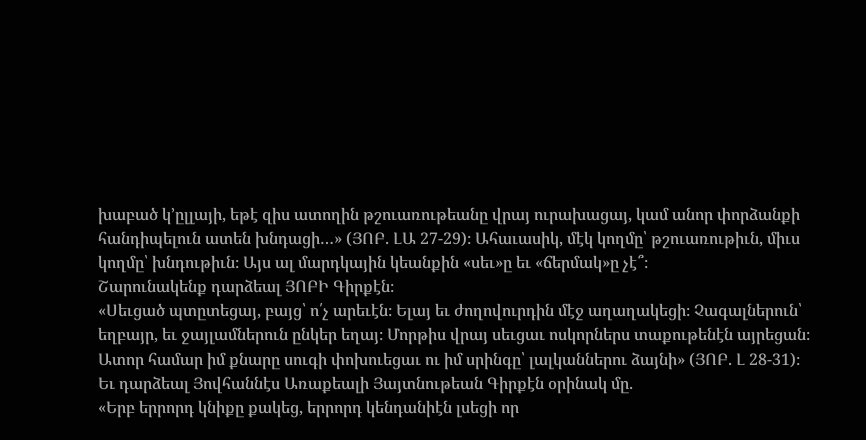խաբած կ՚ըլլայի, եթէ զիս ատողին թշուառութեանը վրայ ուրախացայ, կամ անոր փորձանքի հանդիպելուն ատեն խնդացի…» (ՅՈԲ. ԼԱ 27-29)։ Ահաւասիկ, մէկ կողմը՝ թշուառութիւն, միւս կողմը՝ խնդութիւն։ Այս ալ մարդկային կեանքին «սեւ»ը եւ «ճերմակ»ը չէ՞։
Շարունակենք դարձեալ ՅՈԲԻ Գիրքէն։
«Սեւցած պտըտեցայ, բայց՝ ո՛չ արեւէն։ Ելայ եւ ժողովուրդին մէջ աղաղակեցի։ Չագալներուն՝ եղբայր, եւ ջայլամներուն ընկեր եղայ։ Մորթիս վրայ սեւցաւ ոսկորներս տաքութենէն այրեցան։ Ատոր համար իմ քնարը սուգի փոխուեցաւ ու իմ սրինգը՝ լալկաններու ձայնի» (ՅՈԲ. Լ 28-31)։ Եւ դարձեալ Յովհաննէս Առաքեալի Յայտնութեան Գիրքէն օրինակ մը.
«Երբ երրորդ կնիքը քակեց, երրորդ կենդանիէն լսեցի որ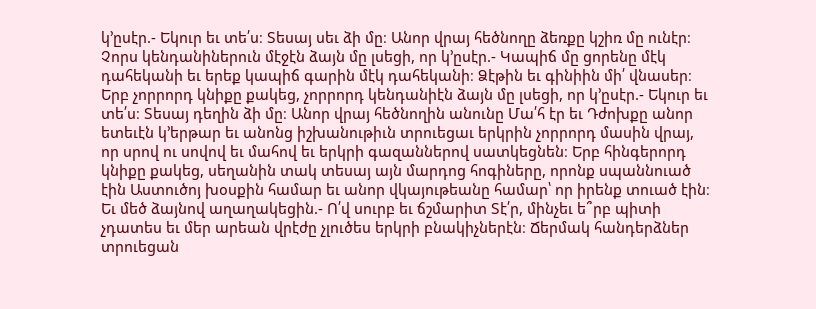կ՚ըսէր.- Եկուր եւ տե՛ս։ Տեսայ սեւ ձի մը։ Անոր վրայ հեծնողը ձեռքը կշիռ մը ունէր։ Չորս կենդանիներուն մէջէն ձայն մը լսեցի, որ կ՚ըսէր.- Կապիճ մը ցորենը մէկ դահեկանի եւ երեք կապիճ գարին մէկ դահեկանի։ Ձէթին եւ գինիին մի՛ վնասեր։ Երբ չորրորդ կնիքը քակեց, չորրորդ կենդանիէն ձայն մը լսեցի, որ կ՚ըսէր.- Եկուր եւ տե՛ս։ Տեսայ դեղին ձի մը։ Անոր վրայ հեծնողին անունը Մա՛հ էր եւ Դժոխքը անոր ետեւէն կ՚երթար եւ անոնց իշխանութիւն տրուեցաւ երկրին չորրորդ մասին վրայ, որ սրով ու սովով եւ մահով եւ երկրի գազաններով սատկեցնեն։ Երբ հինգերորդ կնիքը քակեց, սեղանին տակ տեսայ այն մարդոց հոգիները, որոնք սպաննուած էին Աստուծոյ խօսքին համար եւ անոր վկայութեանը համար՝ որ իրենք տուած էին։ Եւ մեծ ձայնով աղաղակեցին.- Ո՛վ սուրբ եւ ճշմարիտ Տէ՛ր, մինչեւ ե՞րբ պիտի չդատես եւ մեր արեան վրէժը չլուծես երկրի բնակիչներէն։ Ճերմակ հանդերձներ տրուեցան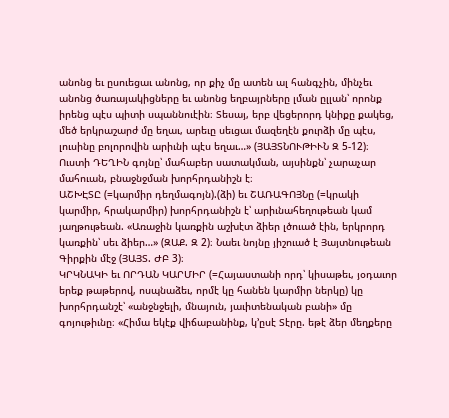անոնց եւ ըսուեցաւ անոնց, որ քիչ մը ատեն ալ հանգչին, մինչեւ անոնց ծառայակիցները եւ անոնց եղբայրները լման ըլլան՝ որոնք իրենց պէս պիտի սպաննուէին։ Տեսայ, երբ վեցերորդ կնիքը քակեց, մեծ երկրաշարժ մը եղաւ, արեւը սեւցաւ մազեղէն քուրձի մը պէս, լուսինը բոլորովին արիւնի պէս եղաւ…» (ՅԱՅՏՆՈՒԹԻՒՆ Զ 5-12)։
Ուստի ԴԵՂԻՆ գոյնը՝ մահաբեր սատակման, այսինքն՝ չարաչար մահուան, բնաջնջման խորհրդանիշն է։
ԱՇԽԷՏԸ (=կարմիր դեղմագոյն).(ձի) եւ ՇԱՌԱԳՈՅՆը (=կրակի կարմիր, հրակարմիր) խորհրդանիշն է՝ արիւնահեղութեան կամ յաղթութեան. «Առաջին կառքին աշխէտ ձիեր լծուած էին, երկրորդ կառքին՝ սեւ ձիեր…» (ԶԱՔ. Զ 2)։ Նաեւ նոյնը յիշուած է Յայտնութեան Գիրքին մէջ (ՅԱՅՏ. ԺԲ 3)։
ԿՐԿՆԱԿԻ եւ ՈՐԴԱՆ ԿԱՐՄԻՐ (=Հայաստանի որդ՝ կիսաթեւ, յօդաւոր երեք թաթերով, ոսպնաձեւ, որմէ կը հանեն կարմիր ներկը) կը խորհրդանշէ՝ «անջնջելի, մնայուն, յաւիտենական բանի» մը գոյութիւնը։ «Հիմա եկէք վիճաբանինք, կ՚ըսէ Տէրը. եթէ ձեր մեղքերը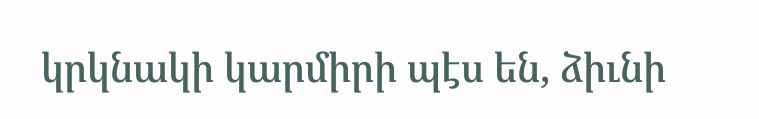կրկնակի կարմիրի պէս են, ձիւնի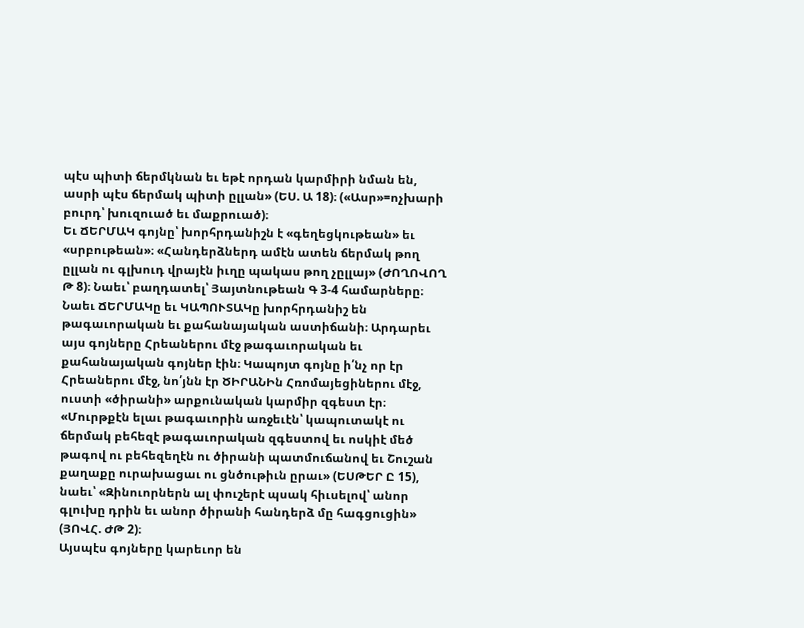պէս պիտի ճերմկնան եւ եթէ որդան կարմիրի նման են, ասրի պէս ճերմակ պիտի ըլլան» (ԵՍ. Ա 18)։ («Ասր»=ոչխարի բուրդ՝ խուզուած եւ մաքրուած)։
Եւ ՃԵՐՄԱԿ գոյնը՝ խորհրդանիշն է «գեղեցկութեան» եւ «սրբութեան»։ «Հանդերձներդ ամէն ատեն ճերմակ թող ըլլան ու գլխուդ վրայէն իւղը պակաս թող չըլլայ» (ԺՈՂՈՎՈՂ Թ 8)։ Նաեւ՝ բաղդատել՝ Յայտնութեան Գ 3-4 համարները։
Նաեւ ՃԵՐՄԱԿը եւ ԿԱՊՈՒՏԱԿը խորհրդանիշ են թագաւորական եւ քահանայական աստիճանի։ Արդարեւ այս գոյները Հրեաներու մէջ թագաւորական եւ քահանայական գոյներ էին։ Կապոյտ գոյնը ի՛նչ որ էր Հրեաներու մէջ, նո՛յնն էր ԾԻՐԱՆԻն Հռոմայեցիներու մէջ, ուստի «ծիրանի» արքունական կարմիր զգեստ էր։
«Մուրթքէն ելաւ թագաւորին առջեւէն՝ կապուտակէ ու ճերմակ բեհեզէ թագաւորական զգեստով եւ ոսկիէ մեծ թագով ու բեհեզեղէն ու ծիրանի պատմուճանով եւ Շուշան քաղաքը ուրախացաւ ու ցնծութիւն ըրաւ» (ԵՍԹԵՐ Ը 15), նաեւ՝ «Զինուորներն ալ փուշերէ պսակ հիւսելով՝ անոր գլուխը դրին եւ անոր ծիրանի հանդերձ մը հագցուցին» (ՅՈՎՀ. ԺԹ 2)։
Այսպէս գոյները կարեւոր են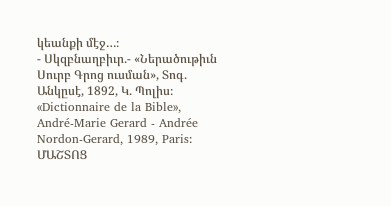կեանքի մէջ…։
- Սկզբնաղբիւր.- «Ներածութիւն Սուրբ Գրոց ուսման», Տոգ. Անկըսէ, 1892, Կ. Պոլիս։
«Dictionnaire de la Bible», André-Marie Gerard - Andrée Nordon-Gerard, 1989, Paris։
ՄԱՇՏՈՑ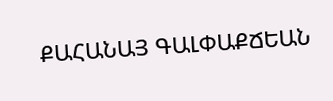ՔԱՀԱՆԱՅ ԳԱԼՓԱՔՃԵԱՆ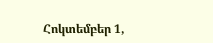Հոկտեմբեր 1,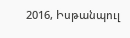2016, Իսթանպուլ